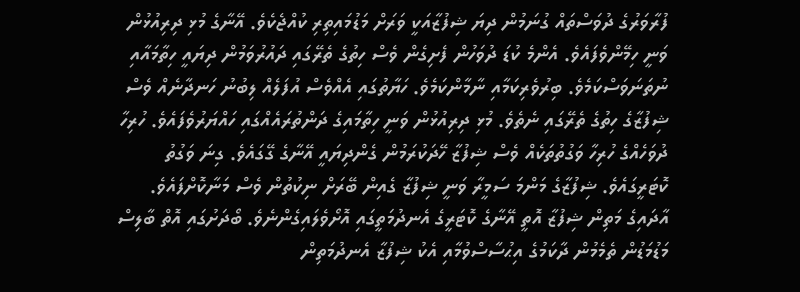ފުރާވަރުގެ ދުވަސްތައް ގުނަމުން ދިޔަ ޝިފުޒާއަކީ ވަރަށް މަޑުމައިތިރި ކުއްޖެކެވެ. އޭނާގެ މުޅި ދިރިއުޅުން ވަނީ ހިމޭންވެފައެވެ. އެންމެ ކުޑަ ދުވަހުން ފެށިގެން ވެސް ހިތުގެ ތެރޭގައި ދައުރުވަމުން ދިޔައީ ހިތާމައާއި ނުތަނަވަސްކަމެވެ. ބިރުވެރިކަމާއި ނާމާންކަމެވެ. ހަޔާތުގައި އެއްވެސް އުފަލެއް ލިބުނު ހަނދާނެއް ވެސް ޝިފުޒާގެ ހިތުގެ ތެރޭގައި ނެތެވެ. މުޅި ދިރިއުޅުން ވަނީ ހިތާމައިގެ ދަންތުރައެއްގައި ހައްޔަރުވެފައެވެ. ހުރިހާ ދުވަހެއްގެ ހުރިހާ ވަގުތުތަކެއް ވެސް ޝިފުޒާ ހޭދަކުރަމުން ގެންދިޔައީ އޭނާގެ ގޭގައެވެ. ގިނަ ވަގުތު ކޮޓަރީގައެވެ. ޝިފުޒާގެ މަންމަ ސަމީރާ ވަނީ ޝިފުޒާ ގެއިން ބޭރަށް ނިކުތުން ވެސް މަނާކޮށްފައެވެ.
އާދައިގެ މަތިން ޝިފުޒާ އޮތީ އޭނާގެ ކޮޓަރީގެ އެނދުމަތީގައި އޮށޯވެލައިގެންނެވެ. ބޯދަށުގައި އޮތް ބާލިސް މަޑުމަޑުން ތެމެމުން ދާކަމުގެ އިޙުސާސްވުމާއި އެކު ޝިފުޒާ އެނދުމަތިން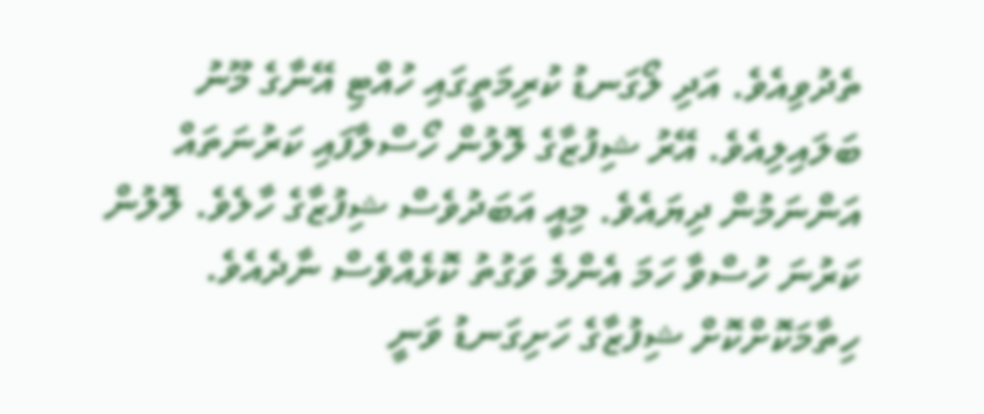ތެދުވިއެވެ. އަދި ލޯގަނޑު ކުރިމަތީގައި ހުއްޓި އޭނާގެ މޫނު ބަލައިލިއެވެ. އޭރު ޝިފުޒާގެ ލޮލުން ހޯސްލާފައި ކަރުނަތައް އަންނަމުން ދިޔައެވެ. މިއީ އަބަދުވެސް ޝިފުޒާގެ ހާލެވެ. ލޮލުން ކަރުނަ ހުސްވާ ހަމަ އެންމެ ވަގުތު ކޮޅެއްވެސް ނާދެއެވެ. ހިތާމަކޮށްކޮށް ޝިފުޒާގެ ހަށިގަނޑު ވަނީ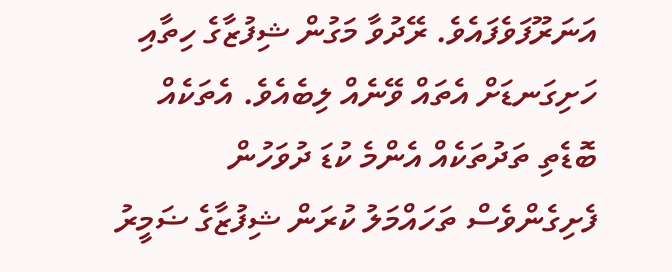އަނަރޫފަވެފައެވެ. ރޭދުވާ މަގުން ޝިފުޒާގެ ހިތާއި ހަށިގަނޑަށް އެތައް ވޭނެއް ލިބެއެވެ. އެތަކެއް ބޮޑެތި ތަދުތަކެއް އެންމެ ކުޑަ ދުވަހުން ފެށިގެންވެސް ތަހައްމަލު ކުރަން ޝިފުޒާގެ ޟަމީރު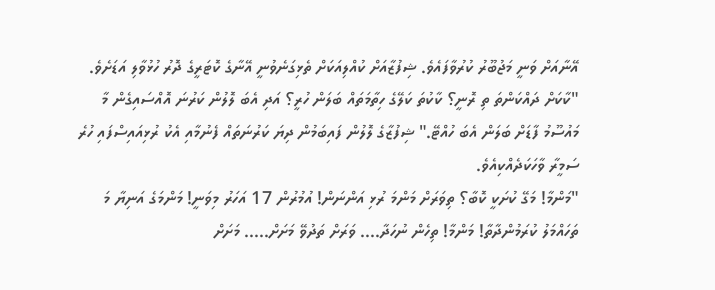އޭނާއަށް ވަނީ މަޖުބޫރު ކުރުވާފައެވެ. ޝިފުޒާއަށް ކުއްލިއަކަށް ތެޅިގަނެވުނީ އޭނާގެ ކޮޓަރީގެ ދޮރު ހުޅުވާލި އަޑަށެވެ.
"ކާކަށް ދައްކަންތަ ތި ރޮނީ؟ ކާކުތަ ކަލޭގެ ހިތާމަތައް ބަލަން ހުރީ؟ އަދި އެބަ ލޮލުން ކަރުނަ އޮއްސައިގެން މާ މައުސޫމު ފާޑަށް ބަލަން އެބަ ހުއްޓޭ." ޝިފުޒާގެ ލޮލުން ފައިބަމުން ދިޔަ ކަރުނަތައް ފެނުމާއި އެކު ރުޅިއައިސްފައި ހުރެ ސަމީރާ ވާހަކަދެއްކިއެވެ.
"މަންމާ! މަގޭ ކުށަކީ ކޮބާ؟ ތިވަރަށް މަންމަ ރުޅި އަންނަން! އުމުރުން 17 އަހަރު މިވަނީ! މަންމަގެ އަނިޔާ މަ ތަހައްމަލު ކުރަމުންދާތާ! މަންމާ! ތިހެން ނުހަދާ.... ވަރަށް ތަދުވޭ މަށަށް..... މަށަށް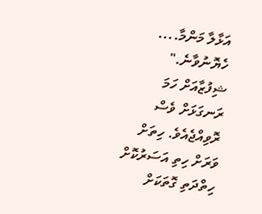އަޅާލާ މަންމާ.... ހެޔޮނުވާނެ." ޝިފުޒާއަށް ހަމަ ރަނގަޅަށް ވެސް ރޮވިއްޖެއެވެ. ހިތަށް ވަރަށް ހިތި އަސަރުކޮށް ހިތްދަތި ގޮތަކަށް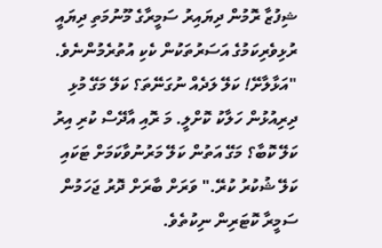ޝިފުޒާ ރޮމުން ދިޔައިރު ސަމީރާގެ މޫނުމަތި ދިޔައީ ރުޅިވެރިކަމުގެ އަސަރުތަކުން ކެކި އުތުރެމުންނެވެ.
"އަޅާލާށޭ! ކަލޭ ލަދެއް ނުގަނޭތަ؟ ކަލޭ މަގޭ މުޅި ދިރިއުޅުން ހަލާކު ކޮށްލީ. މަ ރޮއި އާދޭސް ކުރި އިރު ކަލޭ ކޮބާ؟ މަގޭ އަތުން ކަލޭ މަރުނުވާކަމަށް ޓަކައި ކަލޭ ޝުކުރު ކުރޭ." ވަރަށް ބާރަށް ދޮރު ޖަހަމުން ސަމީރާ ކޮޓަރިން ނިކުތެވެ.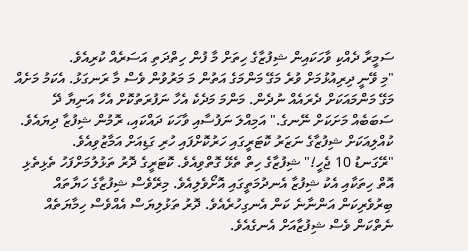ސަމީރާ ދެއްކި ވާހަކައިން ޝިފުޒާގެ ހިތަށް މާ ފުން ހިތްދަތި އަސަރެއް ކުރިއެވެ.
"މި ވޭނީ ދިރިއުޅުމަށް ވުރެ މަގޭ މަންމަގެ އަތުން މަ މަރުވުން ވެސް މާ ރަނގަޅު. އެކަމު މަށެއް މަގޭ މަންމައަކަށް ދެރައެއް ނުދެން. މަންމަ މަދެކެ އެހާ ނަފުރަތުކޮށް އެހާ އަނިޔާ ދޭ ސަބަބެއް މަށަކަށް ނޭނގެ." އަމިއްލަ ނަފުސާއި ވާހަކަ ދައްކައި، ރޮމުން ޝިފުޒާ ދިޔައެވެ. ކުއްލިއަކަށް ޝިފުޒާގެ ނަޒަރު ކޮޓަރީގައި ހަރުކޮށްފައި ހުރި ގަޑިއަށް އަމާޒުވިއެވެ.
"ރޭގަނޑު 10 ޖެހީ!" ޝިފުޒާގެ ހިތް ތެޅޭ ގޮތްވިއެވެ. ކޮޓަރީގެ ދޮރު ތަޅުލުމަށްފަހު ތެޅިތެޅި އޮތް ހިތަކާއި އެކު ޝިފުޒާ އެނދުމަތީގައި އޮށޯވެލިއެވެ. މިރޭވެސް ޝިފުޒާގެ ހަޔާތައް ބިރުވެރިކަން އަންނާނެ ކަން އެނގިހުރެއެވެ. ދޮރު ތަޅުލިޔަސް އެއްވެސް ހިމާޔަތެއް ނެތްކަން ވެސް ޝިފުޒާއަށް އެނގެއެވެ.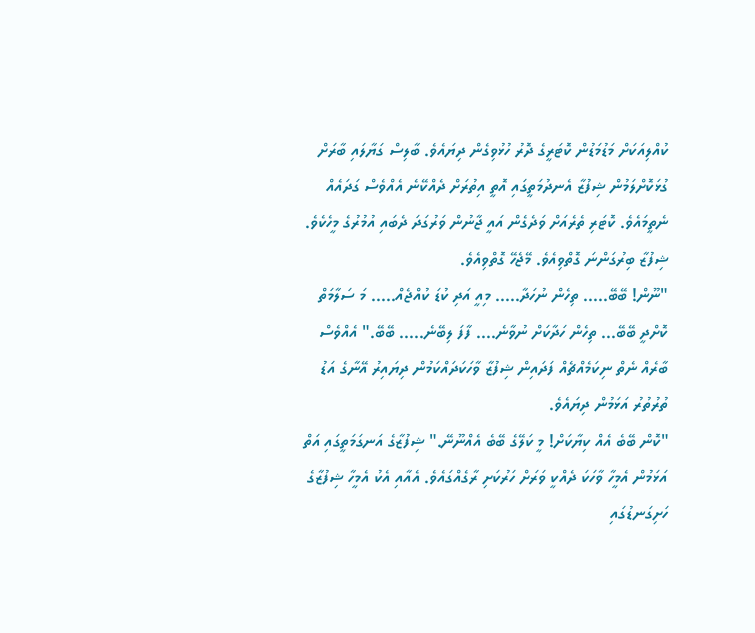ކުއްލިއަކަށް މަޑުމަޑުން ކޮޓަރީގެ ދޮރު ހުޅުވިގެން ދިޔައެވެ. ބާލިސް ގަޔާލައި ބާރަށް ގުޅަކޮށްލަމުން ޝިފުޒާ އެނދުމަތީގައި އޮތީ އިތުރަށް ދެއްކޭނެ އެއްވެސް ގަދައެއް ނެތީމައެވެ. ކޮޓަރި ތެރެއަށް ވަދެގެން އައީ ޖާނުން ވަރުގަދަ ދެބައި އުމުރުގެ މީހެކެވެ. ޝިފުޒާ ބިރުގަންނަ ގޮތްވިއެވެ. މޭޖެހޭ ގޮތްވިއެވެ.
"ނޫން! ބޭބޭ..... ތިހެން ނުހަދާ..... މިއީ އަދި ކުޑަ ކުއްޖެއް..... މަ ސަލާމަތް ކޮށްދީ ބޭބޭ... ތިހެން ހަދާކަށް ނުވާނެ.... ފާފަ ލިބޭނެ..... ބޭބޭ." އެއްވެސް ބާރެއް ނެތް ނިކަމެއްޗެއް ފަދައިން ޝިފުޒާ ވާހަކަދައްކަމުން ދިޔައިރު އޭނާގެ އަޑު ތުރުތުރު އަޅަމުން ދިޔައެވެ.
"ކޮން ބޭބެ އެއް ކިޔާކަށް! މީ ކަލޭގެ ބޭބެ އެއްނޫނޭ." ޝިފުޒާގެ އަނގަމަތީގައި އަތް އަޅަމުން އެމީހާ ވާހަކަ ދެއްކީ ވަރަށް ހަރުކަށި ރާގެއްގައެވެ. އެއާއި އެކު އެމީހާ ޝިފުޒާގެ ހަށިގަނޑުގައި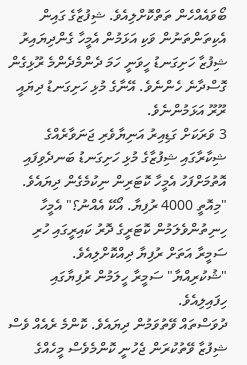ބޯވައެއްހެން ތަތްކޮށްލިއެވެ. ޝިފުޒާގެ ގައިން އެކިތަންތަނުން ވަކި އަޅަމުން އެމީހާ ގެންދިޔައިރު ޝިފުޒާ ހަށިގަނޑު ހީވަނީ ހަމަ ދެންމެދެންމެ ރޫޅިގެން ގޮސްދާނެ ހެންނެވެ. އޭނާގެ މުޅި ހަށިގަނޑު ދިޔައީ ރޫރޫ އަޅަމުންނެވެ.
3 ވަރަކަށް ގަޑިއިރު އަނިޔާވެރި ޖަނަވާރެއްގެ ޝިކާރާގައި ޝިފުޒާގެ މުޅި ހަށިގަނޑު ބަނދެވިފައި އޮތުމަށްފަހު އެމީހާ ކޮޓަރިން ނިކުމެގެން ދިޔައެވެ.
"މިއޮތީ 4000 ރުފިޔާ. އޯކޭ އެއްނު؟" އެމީހާ ހިނިތުންވެލަމުން ކޮޓަރީގެ ދޮރު ކައިރީގައި ހުރި ސަމީރާ އަތަށް ރުފިޔާ ދިއްކޮށްލިއެވެ.
"ޝުކުރިއްޔާ" ސަމީރާ ހީލަމުން ރުފިޔާގައި ހިފައިލިއެވެ.
ދުވަސްތައް ވޭތުވަމުން ދިޔައެވެ. ކޮންމެ ރެއެއް ވެސް ޝިފުޒާ ވޭތުކުރަން ޖެހުނީ ކޮންމެވެސް މީހެއްގެ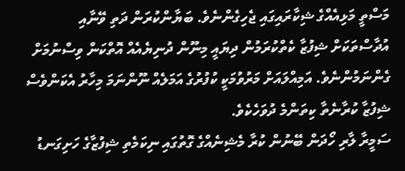މަސްތީ މަޅިއެއްގެ ޝިކާރައިގައި ޖެހިގެންނެވެ. ބަޔާންކުރަން ދަތި ވޭނާއި އުދާސްތަކަށް ޝިފުޒާ ކެތްކުރަމުން ދިޔައީ މިނޫން ދުނިޔެއެއް އޮތްކަން ވިސްނުމަށް ގެންނަމުންނެވެ. އަމިއްލައަށް މަރުވުމަކީ ކުފުރުގެ އަމަލެއް ނޫންނަމަ މިހާރު އެކަންވެސް ޝިފުޒާ ކުރާނެތާ ކިތަންމެ ދުވަހެކެވެ.
ސަމީރާ ލާރި ހޯދަން ބޭނުން ކުރާ މެޝިނެއްގެ ގޮތުގައި ނިކަމެތި ޝިފުޒާގެ ހަށިގަނޑު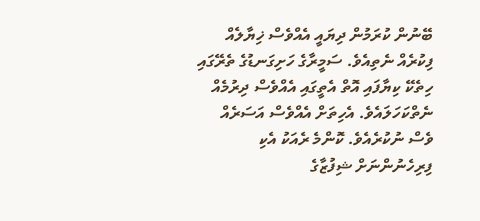ބޭނުން ކުރަމުން ދިޔައީ އެއްވެސް ޚިޔާލެއް ފިކުރެއް ނެތިއެވެ. ސަމީރާގެ ހަށިގަނޑުގެ ތެރޭގައި ހިތެކޭ ކިޔާފައި އޮތް އެތީގައި އެއްވެސް ދިރުމެއް ނެތްކަހަލައެވެ. އެހިތަށް އެއްވެސް އަސަރެއް ވެސް ނުކުރެއެވެ. ކޮންމެ ރެއަކު އެކި ފިރިހެނުންނަށް ޝިފުޒާގެ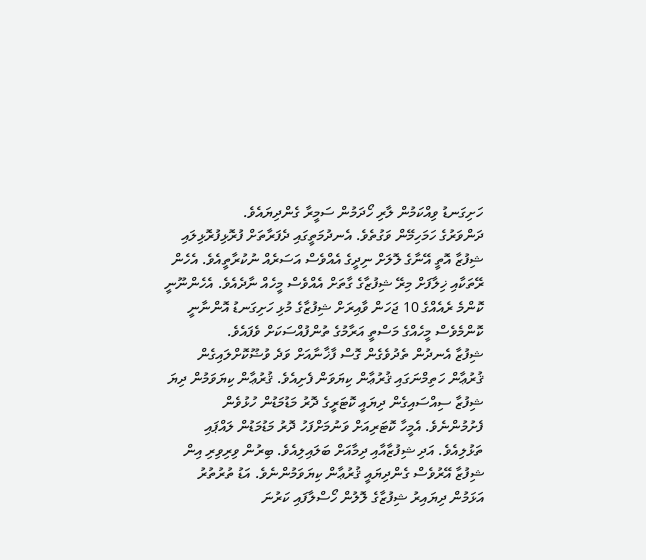ހަށިގަނޑު ވިއްކަމުން ލާރި ހޯދަމުން ސަމީރާ ގެންދިޔައެވެ.
ދަންވަރުގެ ހަމަހިމޭން ވަގުތެވެ. އެނދުމަތީގައި ދެފަރާތަށް ފުރޮޅިފުރޮޅިލައި ޝިފުޒާ އޮތީ އޭނާގެ ލޮލަށް ނިދީގެ އެއްވެސް އަސަރެއް ނުކުރާތީއެވެ. އެހެން ރޭތަކާއި ޚިލާފަށް މިރޭ ޝިފުޒާގެ ގާތަށް އެއްވެސް މީހެއް ނާދެއެވެ. އެހެންނޫނީ ކޮންމެ ރެއެއްގެ 10 ޖަހަން ވާއިރަށް ޝިފުޒާގެ މުޅި ހަށިގަނޑު އޮންނާނީ ކޮންމެވެސް މީހެއްގެ މަސްތީ އަރާމުގެ ތުންފުއްސަކަށް ވެފައެވެ.
ޝިފުޒާ އެނދުން ތެދުވެގެން ގޮސް ފާޚާނާއަށް ވަދެ ވުޟޫކޮށްލައިގެން ޤުރުޢާން ހަތިމްނަގައި ޤުރުޢާން ކިޔަވަން ފެށިއެވެ. ޤުރުޢާން ކިޔަވަމުން ދިޔަ ޝިފުޒާ ސިއްސައިގެން ދިޔައީ ކޮޓަރީގެ ދޮރު މަޑުމަޑުން ހުޅުވެން ފެށުމުންނެވެ. އެމީހާ ކޮޓަރިއަށް ވަނުމަށްފަހު ދޮރު މަޑުމަޑުން ލައްޕައި ތަޅުލިއެވެ. އަދި ޝިފުޒާއާއި ދިމާއަށް ބަލައިލިއެވެ. ބިރުން ވިރިވިރި އިން ޝިފުޒާ އޭރުވެސް ގެންދިޔައީ ޤުރުޢާން ކިޔަވަމުންނެވެ. އަޑު ތުރުތުރު އަޅަމުން ދިޔައިރު ޝިފުޒާގެ ލޮލުން ހޯސްލާފައި ކަރުނަ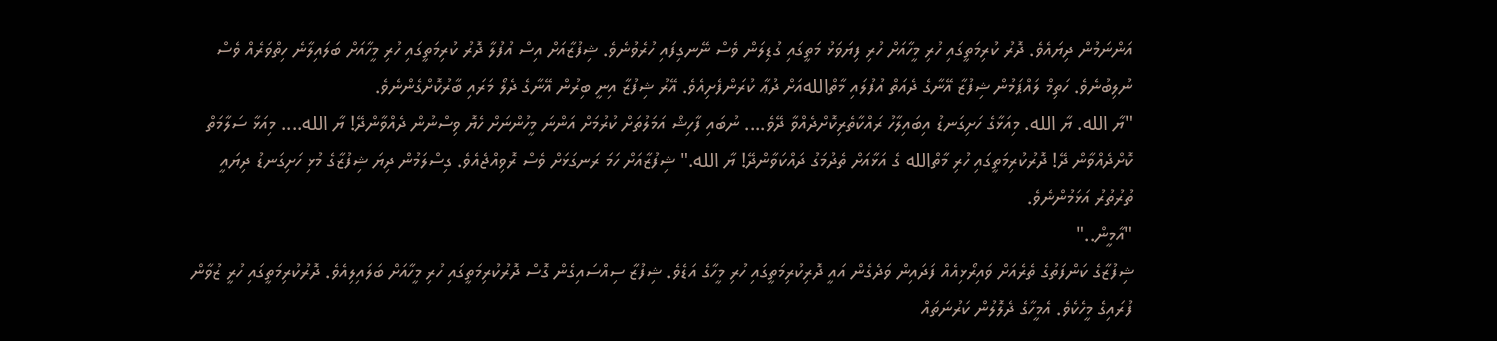އަންނަމުން ދިޔައެވެ. ދޮރު ކުރިމަތީގައި ހުރި މީހާއަށް ހުރި ފިޔަވަޅު މަތީގައި ގުޑިލަން ވެސް ނޭނގިފައި ހުރެވުނެވެ. ޝިފުޒާއަށް އިސް އުފުލާ ދޮރު ކުރިމަތީގައި ހުރި މީހާއަށް ބަލައިލާނެ ހިތްވަރެއް ވެސް ނުލިބުނެވެ. ހަތިމް ލައްޕަމުން ޝިފުޒާ އޭނާގެ ދެއަތް އުފުލައި މާތްاللهއަށް ދުޢާ ކުރަންފެށިއެވެ. އޭރު ޝިފުޒާ އިނީ ބިރުން އޭނާގެ ދެލޯ މަރައި ބާރުކޮށްގެންނެވެ.
"ޔާ الله. ޔާ الله. މިއަޅާގެ ހަށިގަނޑު އިބައިލާހު ރައްކާތެރިކޮށްދެއްވާ ދޭވެ.... ނުބައި ފާހިޝް އަމަލުތަށް ކުރުމަށް އަންނަ މީހުންނަށް ހެޔޮ ވިސްނުން ދެއްވާންދޭ! ޔާ الله.... މިއަޅާ ސަލާމަތް ކޮށްދެއްވާން ދޭ! ދޮރުކުރިމަތީގައި ހުރި މާތްالله ގެ އަޅާއަށް ތެދުމަގު ދައްކަވާންދޭ! ޔާ الله." ޝިފުޒާއަށް ހަމަ ރަނގަޅަށް ވެސް ރޮވިއްޖެއެވެ. ގިސްލަމުން ދިޔަ ޝިފުޒާގެ މުޅި ހަށިގަނޑު ދިޔައީ ތުރުތުރު އަޅަމުންނެވެ.
"އާމީން.."
ޝިފުޒާގެ ކަންފަތުގެ ތެރެއަށް ވައިރޯޅިއެއް ފަދައިން ވަދެގެން އައީ ދޮރިކުރިމަތީގައި ހުރި މީހާގެ އަޑެވެ. ޝިފުޒާ ސިއްސައިގެން ގޮސް ދޮރުކުރިމަތީގައި ހުރި މީހާއަށް ބަލައިލިއެވެ. ދޮރުކުރިމަތީގައި ހުރީ ޒުވާން ފުރައިގެ މީހެކެވެ. އެމީހާގެ ދެލޮލުން ކަރުނަތައް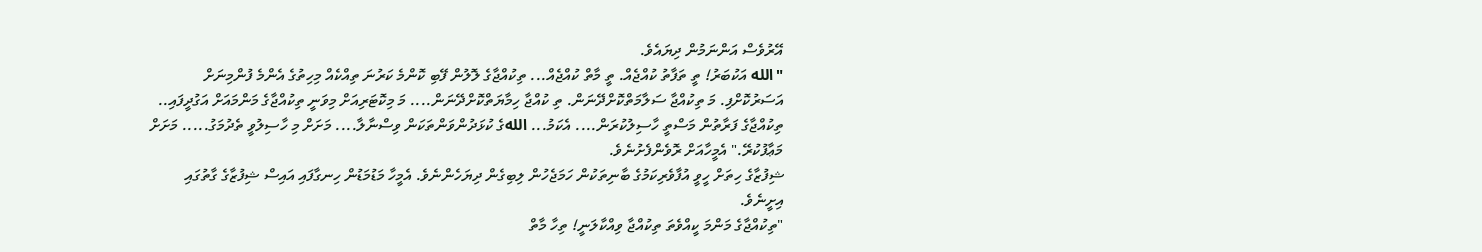އޭރުވެސް އަންނަމުން ދިޔައެވެ.
"الله އަކުބަރު! ތީ ތަފާތު ކުއްޖެއް. ތީ މާތް ކުއްޖެއް... ތިކުއްޖާގެ ލޮލުން ފޭބި ކޮންމެ ކަރުނަ ތިއްކެއް މިހިތުގެ އެންމެ ފުންމިނަށް އަސަރުކޮށްފި. މަ ތިކުއްޖާ ސަލާމަތްކޮށްދޭނަން. ތި ކުއްޖާ ހިމާޔަތްކޮށްދޭނަން.... މަ މިކޮޓަރިއަށް މިވަނީ ތިކުއްޖާގެ މަންމައަށް އަގުދީފައި.. ތިކުއްޖާގެ ފަރާތުން މަސްތީ ހާސިލުކުރަން.... އެކަމު... اللهގެ ކުޅަދުންވަންތަކަން ވިސްނާލާ.... މަށަށް މި ހާސިލުވީ ތެދުމަގު..... މަށަށް މަޢާފުކުރޭ." އެމީހާއަށް ރޮވެންފެށުނެވެ.
ޝިފުޒާގެ ހިތަށް ހީވީ އުފާވެރިކަމުގެ ބާނިތަކުން ހަމަޖެހުން ލިބިގެން ދިޔަހެންނެވެ. އެމީހާ މަޑުމަޑުން ހިނގާފައި އައިސް ޝިފުޒާގެ ގާތުގައި އިށީނެވެ.
"ތިކުއްޖާގެ މަންމަ ކީއްވެތަ ތިކުއްޖާ ވިއްކާލަނީ! ތިހާ މާތް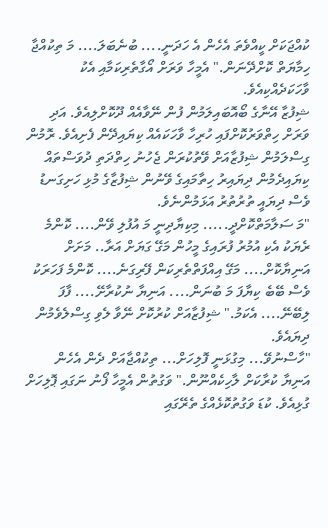ކުއްޖަކަށް ކީއްވެތަ އެހެން އެ ހަދަނީ.... ބުނެބަލަ.... މަ ތިކުއްޖާ ހިމާޔަތް ކޮށްދޭނަން." އެމީހާ ވަރަށް އޯގާތެރިކަމާއި އެކު ވާހަކަދެއްކިއެވެ.
ޝިފުޒާ އޭނާގެ ބޯއޮބައިލަމުން ފުން ނޭވާއެއް ދޫކޮށްލިއެވެ. އަދި ވަރަށް ހިތްވަރުކޮށްފައި ހުރިހާ ވާހަކައެއް ކިޔައިދޭން ފެށިއެވެ. ރޮމުން ގިސްލަމުން ޝިފުޒާއަށް ވޭތުކުރަން ޖެހުނު ހިތްދަތި ދުވަސްތައް ކިޔައިދެމުން ދިޔައިރު ހިތާމައިގެ ވޭނުން ޝިފުޒާގެ މުޅި ހަށިގަނޑު ވެސް ދިޔައީ ތުރުތުރު އަޅަމުންނެވެ.
"މަ ސަލާމަތްކޮށްދީ..... މިކިޔާދިނީ މަ އުފުލި ވޭން.... ކޮންމެ ރެޔަކު އެކި އުމުރު ފުރައިގެ މީހުން މަގޭ ގަޔަށް އަރާ.. މަށަށް އަނިޔާކޮށް.... މަގޭ އިއްފަތްތެރިކަން ފޭރިގަނެ.... ކޮންމެ ފަހަރަކު ވެސް ބޭބެ ކިޔާފަ މަ ބުނަން.... އަނިޔާ ނުކުރާށޭ.... ފާފަ ލިބޭނޭ.... އެކަމު." ޝިފުޒާއަށް ކުރުކޮށް ނޭވާ ލެވި ގިސްލެވެމުން ދިޔައެވެ.
"ހާސްނުވޭ... މިގުޅަނީ ފޮލިހަށް... ތިކުއްޖާއަށް ދެން އެހެން އަނިޔާ ކުރާކަށް ލާހިކެއްނޫން." ވަގުތުން އެމީހާ ފޯނު ނަގައި ޕޮލިހަށް ގުޅިއެވެ. ކުޑަ ވަގުތުކޮޅެއްގެ ތެރޭގައި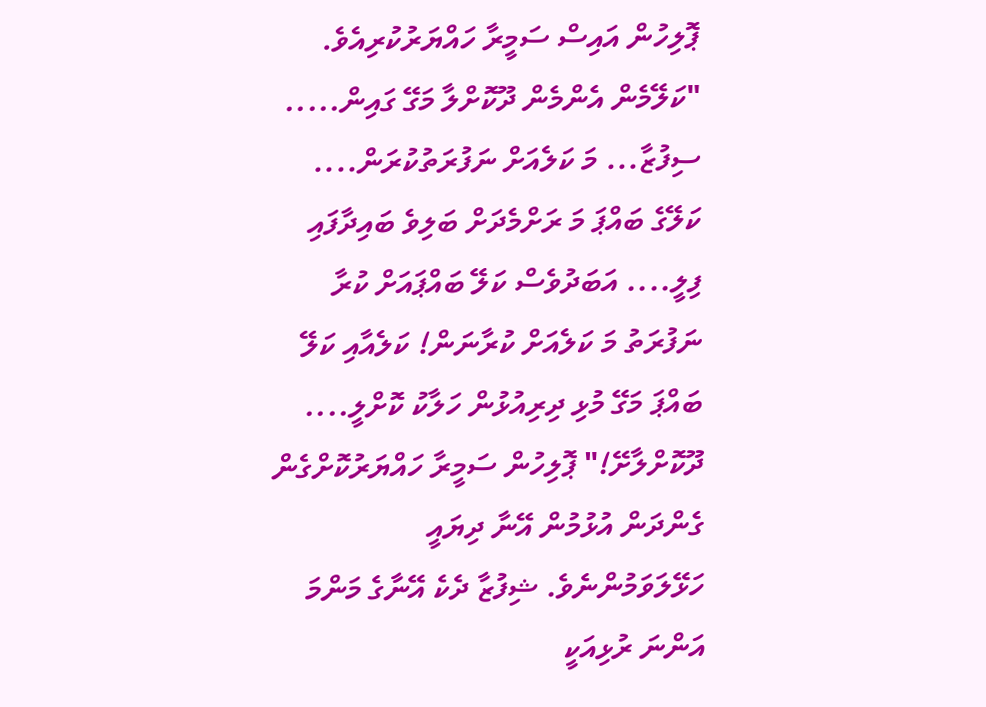ޕޮލިހުން އައިސް ސަމީރާ ހައްޔަރުކުރިއެވެ.
"ކަލޭމެން އެންމެން ދޫކޮށްލާ މަގޭ ގައިން..... ސިފުޒާ... މަ ކަލެއަށް ނަފުރަތުކުރަން.... ކަލޭގެ ބައްޕަ މަ ރަށްމެދަށް ބަލިވެ ބައިދާފައި ފިލީ.... އަބަދުވެސް ކަލޭ ބައްޕައަށް ކުރާ ނަފުރަތު މަ ކަލެއަށް ކުރާނަން! ކަލެއާއި ކަލޭ ބައްޕަ މަގޭ މުޅި ދިރިއުޅުން ހަލާކު ކޮށްލީ.... ދޫކޮށްލާށޭ!" ޕޮލިހުން ސަމީރާ ހައްޔަރުކޮށްގެން ގެންދަން އުޅުމުން އޭނާ ދިޔައީ ހަޅޭލަވަމުންނެވެ. ޝިފުޒާ ދެކެ އޭނާގެ މަންމަ އަންނަ ރުޅިއަކީ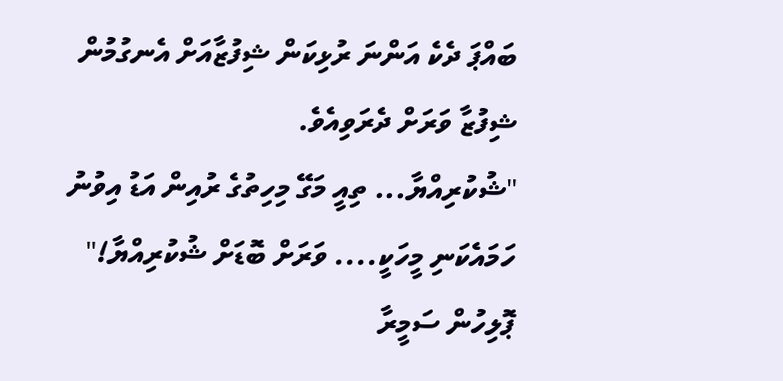ބައްޕަ ދެކެ އަންނަ ރުޅިކަން ޝިފުޒާއަށް އެނގުމުން ޝިފުޒާ ވަރަށް ދެރަވިއެވެ.
"ޝުކުރިއްޔާ... ތިއީ މަގޭ މިހިތުގެ ރުއިން އަޑު އިވުނު ހަމައެކަނި މީހަކީ.... ވަރަށް ބޮޑަށް ޝުކުރިއްޔާ!" ޕޮލިހުން ސަމީރާ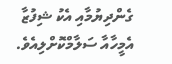ގެންދިޔުމާއި އެކު ޝިފުޒާ އެމީހާއާ ސަލާމްކޮށްލިއެވެ.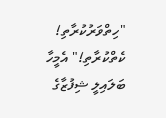"ހިތްވަރުކުރާތި! ކެތްކުރާތި!" އެމީހާ ބަލައިލީ ޝިފުޒާގެ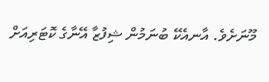މޫނަށެވެ. އާނއެކޭ ބުނަމުން ޝިފުޒާ އޭނާގެ ކޮޓަރިއަށް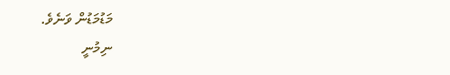މަޑުމަޑުން ވަނެވެ.
ނިމުނީ